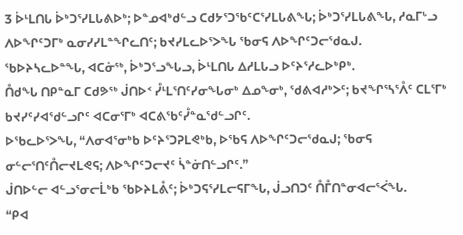3 ᐆᒻᒪᑎᒐ ᐆᒃᑐᕐᓯᒪᒐᕕᐅᒃ; ᐅᓐᓄᐊᒃᑯᓪᓗ ᑕᑯᔭᕐᑐᖃᑦᑕᕐᓯᒪᒐᕕᖓ; ᐆᒃᑐᕐᓯᒪᒐᕕᖓ, ᓱᓇᒥᒡᓗ ᐱᐅᖏᑦᑐᒥᒃ ᓇᓂᓯᓯᒪᓐᖏᓚᑎᑦ; ᑲᔪᓯᒪᓚᐅᕐᐳᖓ ᖃᓂᕋ ᐱᐅᖏᑦᑐᓕᖁᓇᒍ.
ᖃᐅᔨᓴᓚᐅᓐᖓ, ᐊᑕᓃᖅ, ᐆᒃᑐᕐᓗᖓᓗ, ᐆᒻᒪᑎᒐ ᐃᓱᒪᒐᓗ ᐅᑦᔨᕐᓱᓚᐅᒃᑭᒃ.
ᑍᑯᖓ ᑎᑭᓐᓇᒥ ᑕᑯᕗᖅ ᒎᑎᐅᑉ ᓮᒻᒪᕐᑎᑦᓯᓂᖓᓂᒃ ᐃᓄᖕᓂᒃ, ᖁᕕᐊᓱᒃᐳᑦ; ᑲᔪᖏᕐᓴᕐᐰᑦ ᑕᒪᕐᒥᒃ ᑲᔪᓯᑦᓯᐊᖁᓪᓗᒋᑦ ᐊᑕᓂᕐᒥᒃ ᐊᑕᕕᖃᑦᓮᓐᓇᖁᓪᓗᒋᑦ.
ᐅᖃᓚᐅᕐᐳᖓ, “ᐱᓂᐊᕐᓂᒃᑲ ᐅᑦᔨᕐᑐᕈᒪᕙᒃᑲ, ᐅᖃᕋ ᐱᐅᖏᑦᑐᓕᖁᓇᒍ; ᖃᓂᕋ ᓂᓪᓕᕐᑎᑦᑍᓕᔪᒪᕙᕋ; ᐱᐅᖏᑦᑐᓕᔪᑦ ᓵᓐᓃᑎᓪᓗᒋᑦ.”
ᒎᑎᐅᓪᓕ ᐊᓪᓗᕐᓂᓕᒫᒃᑲ ᖃᐅᔨᒪᕔᑦ; ᐆᒃᑐᕋᕐᓯᒪᓕᕋᒥᖓ, ᒎᓗᑎᑐᑦ ᑍᒤᑎᓐᓂᐊᓕᕐᐹᖓ.
“ᑭᐊ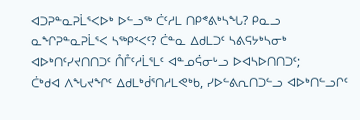ᐊᑐᕈᓐᓇᕈᒫᕐᐸᐅᒃ ᐅᓪᓗᖅ ᑖᑦᓱᒪ ᑎᑭᕝᕕᒃᓴᖓ? ᑭᓇᓗ ᓇᖏᕈᓐᓇᕈᒫᕐᐸ ᓴᖅᑭᑉᐸᑦ? ᑖᓐᓇ ᐃᑯᒪᑐᑦ ᓴᕕᕋᔭᒃᓴᓂᒃ ᐊᐅᒃᑎᑦᓯᔪᑎᑎᑐᑦ ᑍᒤᑦᓱᒫᕐᒪᑦ ᐊᓐᓄᕌᓂᒡᓗ ᐅᐊᓴᐅᑎᑎᑐᑦ;
ᑖᒃᑯᐊ ᐱᖓᔪᖏᑦ ᐃᑯᒪᒃᑰᕐᑎᓱᒪᕙᒃᑲ, ᓯᐅᓪᕕᕆᑎᑐᓪᓗ ᐊᐅᒃᑎᓪᓗᒋᑦ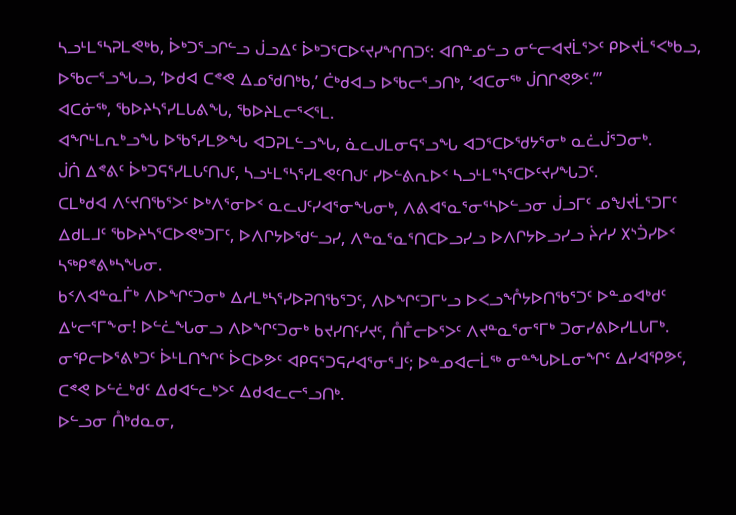ᓴᓗᒻᒪᕐᓴᕈᒪᕙᒃᑲ, ᐆᒃᑐᕐᓗᒋᓪᓗ ᒎᓗᐃᑦ ᐆᒃᑐᕐᑕᐅᑦᔪᓯᖏᑎᑐᑦ: ᐊᑎᓐᓄᓪᓗ ᓂᓪᓕᐊᔪᒫᕐᐳᑦ ᑭᐅᔪᒫᕐᐸᒃᑲᓗ, ᐅᖃᓕᕐᓗᖓᓗ, ‘ᐅᑯᐊ ᑕᕝᕙ ᐃᓄᖁᑎᒃᑲ,’ ᑖᒃᑯᐊᓗ ᐅᖃᓕᕐᓗᑎᒃ, ‘ᐊᑕᓂᖅ ᒎᑎᒋᕙᕗᑦ.’”
ᐊᑕᓃᖅ, ᖃᐅᔨᓴᕐᓯᒪᒐᕕᖓ, ᖃᐅᔨᒪᓕᕐᐸᕐᒪ.
ᐊᖏᒻᒪᕆᒃᓗᖓ ᐅᖃᕐᓯᒪᕗᖓ ᐊᑐᕈᒪᓪᓗᖓ, ᓈᓚᒍᒪᓂᕋᕐᓗᖓ ᐊᑐᕐᑕᐅᖁᔭᕐᓂᒃ ᓇᓛᒎᕐᑐᓂᒃ.
ᒎᑏ ᐃᕝᕕᑦ ᐆᒃᑐᕋᕐᓯᒪᒐᑦᑎᒍᑦ, ᓴᓗᒻᒪᕐᓴᕐᓯᒪᕙᑦᑎᒍᑦ ᓯᐅᓪᕕᕆᐅᑉ ᓴᓗᒻᒪᕐᓴᕐᑕᐅᑦᔪᓯᖓᑐᑦ.
ᑕᒪᒃᑯᐊ ᐱᑦᔪᑎᖃᕐᐳᑦ ᐅᒃᐱᕐᓂᐅᑉ ᓇᓚᒍᑦᓯᐊᕐᓂᖓᓂᒃ, ᐱᕕᐊᕐᓇᕐᓂᕐᓴᐅᓪᓗᓂ ᒎᓗᒥᑦ ᓄᖑᔪᒫᕐᑐᒥᑦ ᐃᑯᒪᒧᑦ ᖃᐅᔨᓴᕐᑕᐅᕙᒃᑐᒥᑦ, ᐅᐱᒋᔭᐅᖁᓪᓗᓯ, ᐱᓐᓇᕐᓇᕐᑎᑕᐅᓗᓯᓗ ᐅᐱᒋᔭᐅᓗᓯᓗ ᔩᓱᓯ ᙭ᔅᑑᓯᐅᑉ ᓴᖅᑭᕝᕕᒃᓴᖓᓂ.
ᑲᑉᐱᐊᓐᓇᒦᒃ ᐱᐅᖏᑦᑐᓂᒃ ᐃᓱᒪᒃᓴᕐᓯᐅᕈᑎᖃᕐᑐᑦ, ᐱᐅᖏᑦᑐᒥᒡᓗ ᐅᐸᓗᖎᔭᐅᑎᖃᕐᑐᑦ ᐅᓐᓄᐊᒃᑯᑦ ᐃᒡᓕᕐᒥᖕᓂ! ᐅᓪᓛᖓᓂᓗ ᐱᐅᖏᑦᑐᓂᒃ ᑲᔪᓯᑎᑦᓯᔪᑦ, ᑍᒤᓕᐅᕐᐳᑦ ᐱᔪᓐᓇᕐᓂᕐᒥᒃ ᑐᓂᓯᕕᐅᓯᒪᒐᒥᒃ.
ᓂᕿᓕᐅᕐᕕᒃᑐᑦ ᐆᒻᒪᑎᖏᑦ ᐆᑕᐅᕗᑦ ᐊᑭᕋᕐᑐᕋᓱᐊᕐᓂᕐᒧᑦ; ᐅᓐᓄᐊᓕᒫᖅ ᓂᓐᖓᐅᒪᓂᖏᑦ ᐃᓯᐊᕿᕗᑦ, ᑕᕝᕙ ᐅᓪᓛᒃᑯᑦ ᐃᑯᐊᓪᓚᒃᐳᑦ ᐃᑯᐊᓚᓕᕐᓗᑎᒃ.
ᐅᓪᓗᓂ ᑍᒃᑯᓇᓂ,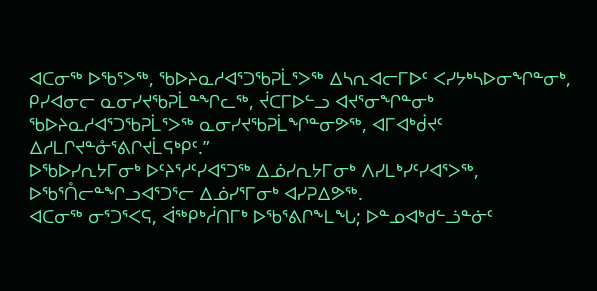ᐊᑕᓂᖅ ᐅᖃᕐᐳᖅ, ᖃᐅᔨᓇᓱᐊᕐᑐᖃᕈᒫᕐᐳᖅ ᐃᓴᕆᐊᓕᒥᐅᑦ ᐸᓯᔭᒃᓴᐅᓂᖏᓐᓂᒃ, ᑭᓯᐊᓂᓕ ᓇᓂᓯᔪᖃᕈᒫᓐᖏᓚᖅ, ᔫᑕᒥᐅᓪᓗ ᐊᔪᕐᓂᖏᓐᓂᒃ ᖃᐅᔨᓇᓱᐊᕐᑐᖃᕈᒫᕐᐳᖅ ᓇᓂᓯᔪᖃᕈᒫᖏᓐᓂᕗᖅ, ᐊᒥᐊᒃᑰᔪᑦ ᐃᓱᒪᒋᔪᓐᓁᕐᕕᒋᔪᒫᕋᒃᑭᑦ.”
ᐅᖃᐅᓯᕆᔭᒥᓂᒃ ᐅᑦᔨᕐᓱᑦᓯᐊᕐᑐᖅ ᐃᓅᓯᕆᔭᒥᓂᒃ ᐱᓯᒪᒃᓯᑦᓯᐊᕐᐳᖅ, ᐅᖃᕐᑍᓕᓐᖏᓗᐊᕐᑐᕐᓕ ᐃᓅᓯᕐᒥᓂᒃ ᐊᓯᕈᐃᕗᖅ.
ᐊᑕᓂᖅ ᓂᕐᑐᕐᐸᕋ, ᐋᖅᑭᒃᓲᑎᒥᒃ ᐅᖃᕐᕕᒋᖕᒪᖓ; ᐅᓐᓄᐊᒃᑯᓪᓘᓐᓃᑦ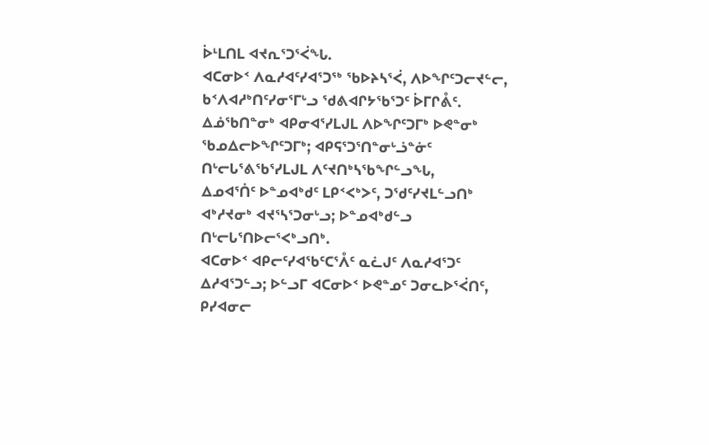ᐆᒻᒪᑎᒪ ᐊᔪᕆᕐᑐᕐᐹᖓ.
ᐊᑕᓂᐅᑉ ᐱᓇᓱᐊᑦᓯᐊᕐᑐᖅ ᖃᐅᔨᓴᕐᐹ, ᐱᐅᖏᑦᑐᓕᔪᓪᓕ, ᑲᑉᐱᐊᓱᒃᑎᑦᓯᓂᕐᒥᒡᓗ ᖁᕕᐊᒋᔭᖃᕐᑐᑦ ᐆᒥᒋᕔᑦ.
ᐃᓅᖃᑎᓐᓂᒃ ᐊᑭᓂᐊᕐᓯᒪᒍᒪ ᐱᐅᖏᑦᑐᒥᒃ ᐅᕙᓐᓂᒃ ᖃᓄᐃᓕᐅᖏᑦᑐᒥᒃ; ᐊᑭᕋᕐᑐᕐᑎᓐᓂᒡᓘᓐᓃᑦ ᑎᒡᓕᒐᕐᕕᖃᕐᓯᒪᒍᒪ ᐱᑦᔪᑎᒃᓴᖃᖏᓪᓗᖓ,
ᐃᓄᐊᕐᑏᑦ ᐅᓐᓄᐊᒃᑯᑦ ᒪᑭᑉᐸᒃᐳᑦ, ᑐᖁᑦᓯᔪᒪᓪᓗᑎᒃ ᐊᒃᓱᔪᓂᒃ ᐊᔪᕐᓴᕐᑐᓂᒡᓗ; ᐅᓐᓄᐊᒃᑯᓪᓗ ᑎᒡᓕᒐᕐᑎᐅᓕᕐᐸᒃᓗᑎᒃ.
ᐊᑕᓂᐅᑉ ᐊᑭᓕᑦᓯᐊᖃᑦᑕᕐᐰᑦ ᓇᓛᒍᑦ ᐱᓇᓱᐊᕐᑐᑦ ᐃᓱᐊᕐᑐᓪᓗ; ᐅᓪᓗᒥ ᐊᑕᓂᐅᑉ ᐅᕙᓐᓄᑦ ᑐᓂᓚᐅᕐᐹᑎᑦ, ᑭᓯᐊᓂᓕ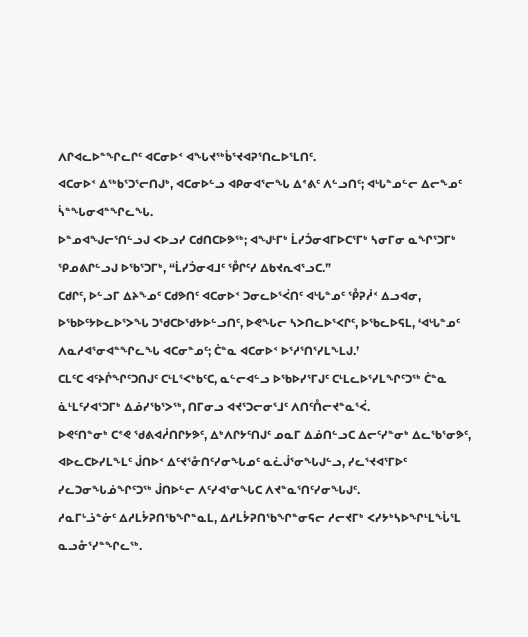ᐱᒋᐊᓚᐅᓐᖏᓚᒋᑦ ᐊᑕᓂᐅᑉ ᐊᖓᔪᖅᑳᕐᔪᐊᕈᕐᑎᓚᐅᕐᒪᑎᑦ.
ᐊᑕᓂᐅᑉ ᐃᖅᑲᕐᑐᕐᓕᑎᒍᒃ, ᐊᑕᓂᐅᓪᓗ ᐊᑭᓂᐊᕐᓕᖓ ᐃᕝᕕᑦ ᐱᓪᓗᑎᑦ; ᐊᒡᒐᓐᓄᓪᓕ ᐃᓕᖕᓄᑦ ᓵᓐᖓᓂᐊᓐᖏᓚᖓ.
ᐅᓐᓄᐊᖑᓕᕐᑎᓪᓗᒍ ᐸᐅᓗᓯ ᑕᑯᑎᑕᐅᕗᖅ; ᐊᖑᒻᒥᒃ ᒫᓯᑑᓂᐊᒥᐅᑕᕐᒥᒃ ᓴᓂᒥᓂ ᓇᖏᕐᑐᒥᒃ ᕿᓄᕕᒋᓪᓗᒍ ᐅᖃᕐᑐᒥᒃ, “ᒫᓯᑑᓂᐊᒧᑦ ᕾᒋᑦᓯ ᐃᑲᔪᕆᐊᕐᓗᑕ.”
ᑕᑯᒋᑦ, ᐅᓪᓗᒥ ᐃᔨᖕᓄᑦ ᑕᑯᕗᑎᑦ ᐊᑕᓂᐅᑉ ᑐᓂᓚᐅᕐᐹᑎᑦ ᐊᒡᒐᓐᓄᑦ ᕾᕈᓲᑉ ᐃᓗᐊᓂ, ᐅᖃᐅᑦᔭᐅᓚᐅᕐᐳᖓ ᑐᖁᑕᐅᖁᔭᐅᓪᓗᑎᑦ, ᐅᕙᖓᓕ ᓴᐳᑎᓚᐅᕐᐸᒋᑦ, ᐅᖃᓚᐅᕋᒪ, ‘ᐊᒡᒐᓐᓄᑦ ᐱᓇᓱᐊᕐᓂᐊᓐᖏᓚᖓ ᐊᑕᓂᓐᓄᑦ; ᑖᓐᓇ ᐊᑕᓂᐅᑉ ᐅᕐᓱᕐᑎᕐᓯᒪᖕᒪᒍ.’
ᑕᒪᑦᑕ ᐊᑦᔨᒌᖏᑦᑐᑎᒍᑦ ᑕᒻᒪᕐᐸᒃᑲᑦᑕ, ᓇᓪᓕᐊᓪᓗ ᐅᖃᐅᓯᕐᒥᒍᑦ ᑕᒻᒪᓚᐅᕐᓯᒪᖏᑦᑐᖅ ᑖᓐᓇ ᓈᒻᒪᑦᓯᐊᕐᑐᒥᒃ ᐃᓅᓯᖃᕐᐳᖅ, ᑎᒥᓂᓗ ᐊᔪᕐᑐᓕᓂᕐᒧᑦ ᐱᑎᑦᑍᓕᔪᓐᓇᕐᐹ.
ᐅᕙᑦᑎᓐᓂᒃ ᑕᕝᕙ ᖁᕕᐊᓲᑎᒋᔭᕗᑦ, ᐃᒃᐱᒋᔭᑦᑎᒍᑦ ᓄᓇᒥ ᐃᓅᑎᓪᓗᑕ ᐃᓕᑦᓯᓐᓂᒃ ᐃᓚᖃᕐᓂᕗᑦ, ᐊᐅᓚᑕᐅᓯᒪᖕᒪᑦ ᒎᑎᐅᑉ ᐃᑦᔪᕐᓁᑎᑦᓯᓂᖓᓄᑦ ᓇᓛᒎᕐᓂᖓᒍᓪᓗ, ᓯᓚᕐᔪᐊᕐᒥᐅᑦ ᓯᓚᑐᓂᖓᓅᖏᑦᑐᖅ ᒎᑎᐅᓪᓕ ᐱᑦᓯᐊᕐᓂᖓᑕ ᐱᔪᓐᓇᕐᑎᑦᓯᓂᖓᒍᑦ.
ᓱᓇᒥᒡᓘᓐᓃᑦ ᐃᓱᒪᔮᕈᑎᖃᖏᓐᓇᒪ, ᐃᓱᒪᔮᕈᑎᖃᖏᓐᓂᕋᓕ ᓱᓕᔪᒥᒃ ᐸᓯᔭᒃᓴᐅᖏᒻᒪᖔᕐᒪ ᓇᓗᓁᕐᓯᓐᖏᓚᖅ.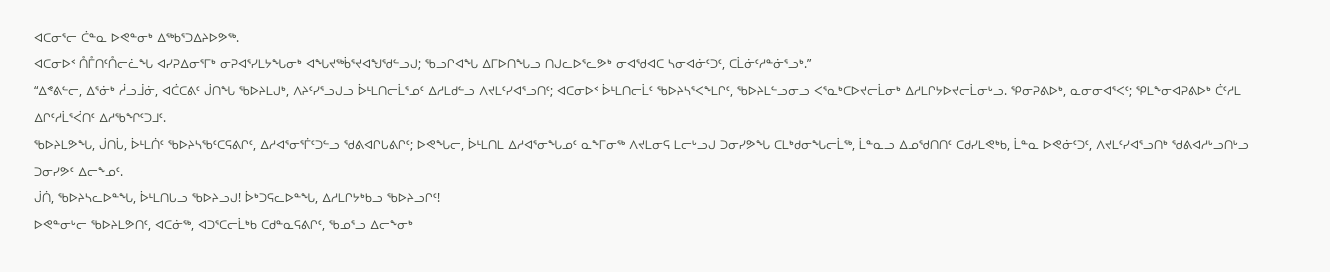ᐊᑕᓂᕐᓕ ᑖᓐᓇ ᐅᕙᓐᓂᒃ ᐃᖅᑲᕐᑐᐃᔨᐅᕗᖅ.
ᐊᑕᓂᐅᑉ ᑍᒤᑎᑦᑍᓕᓛᖓ ᐊᓯᕈᐃᓂᕐᒥᒃ ᓂᕈᐊᕐᓯᒪᔭᖓᓂᒃ ᐊᖓᔪᖅᑳᕐᔪᐊᖑᖁᓪᓗᒍ; ᖃᓗᒋᐊᖓ ᐃᒥᐅᑎᖓᓗ ᑎᒍᓚᐅᕐᓚᕗᒃ ᓂᐊᖁᐊᑕ ᓴᓂᐊᓃᑦᑐᑦ, ᑕᒫᓃᑦᓱᓐᓃᕐᓗᒃ.”
“ᐃᕝᕕᓪᓕ, ᐃᕐᓃᒃ ᓲᓗᒨᓃ, ᐊᑖᑕᕕᑦ ᒎᑎᖓ ᖃᐅᔨᒪᒍᒃ, ᐱᔨᑦᓯᕐᓗᒍᓗ ᐆᒻᒪᑎᓕᒫᕐᓄᑦ ᐃᓱᒪᑯᓪᓗ ᐱᔪᒪᑦᓯᐊᕐᓗᑎᑦ; ᐊᑕᓂᐅᑉ ᐆᒻᒪᑎᓕᒫᑦ ᖃᐅᔨᓴᕐᐸᖕᒪᒋᑦ, ᖃᐅᔨᒪᓪᓗᓂᓗ ᐸᕐᓇᒃᑕᐅᔪᓕᒫᓂᒃ ᐃᓱᒪᒋᔭᐅᔪᓕᒫᓂᒡᓗ. ᕿᓂᕈᕕᐅᒃ, ᓇᓂᓂᐊᕐᐸᑦ; ᕿᒪᖕᓂᐊᕈᕕᐅᒃ ᑖᑦᓱᒪ ᐃᒋᑦᓱᒫᕐᐹᑎᑦ ᐃᓱᖃᖏᑦᑐᒧᑦ.
ᖃᐅᔨᒪᕗᖓ, ᒎᑎᒑ, ᐆᒻᒪᑏᑦ ᖃᐅᔨᓴᖃᑦᑕᕋᕕᒋᑦ, ᐃᓱᐊᕐᓂᕐᒦᑦᑐᓪᓗ ᖁᕕᐊᒋᒐᕕᒋᑦ; ᐅᕙᖓᓕ, ᐆᒻᒪᑎᒪ ᐃᓱᐊᕐᓂᖓᓄᑦ ᓇᖕᒥᓂᖅ ᐱᔪᒪᓂᕋ ᒪᓕᒡᓗᒍ ᑐᓂᓯᕗᖓ ᑕᒪᒃᑯᓂᖓᓕᒫᖅ, ᒫᓐᓇᓗ ᐃᓄᖁᑎᑎᑦ ᑕᑯᓯᒪᕙᒃᑲ, ᒫᓐᓇ ᐅᕙᓃᑦᑐᑦ, ᐱᔪᒪᑦᓯᐊᕐᓗᑎᒃ ᖁᕕᐊᓱᒡᓗᑎᒡᓗ ᑐᓂᓯᕗᑦ ᐃᓕᖕᓄᑦ.
ᒎᑏ, ᖃᐅᔨᓴᓚᐅᓐᖓ, ᐆᒻᒪᑎᒐᓗ ᖃᐅᔨᓗᒍ! ᐆᒃᑐᕋᓚᐅᓐᖓ, ᐃᓱᒪᒋᔭᒃᑲᓗ ᖃᐅᔨᓗᒋᑦ!
ᐅᕙᓐᓂᒡᓕ ᖃᐅᔨᒪᕗᑎᑦ, ᐊᑕᓃᖅ, ᐊᑐᕐᑕᓕᒫᒃᑲ ᑕᑯᓐᓇᕋᕕᒋᑦ, ᖃᓄᕐᓗ ᐃᓕᖕᓂᒃ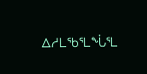ᐃᓱᒪᖃᕐᒪᖔᕐᒪ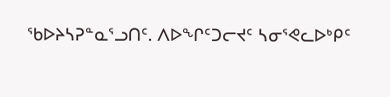ᖃᐅᔨᓴᕈᓐᓇᕐᓗᑎᑦ. ᐱᐅᖏᑦᑐᓕᔪᑦ ᓴᓂᕐᕙᓚᐅᒃᑭᑦ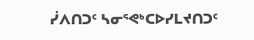ᓰᐱᑎᑐᑦ ᓴᓂᕐᕙᒃᑕᐅᓯᒪᔪᑎᑐᑦ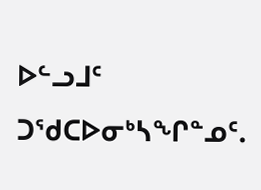ᐅᓪᓗᒧᑦ ᑐᖁᑕᐅᓂᒃᓴᖏᓐᓄᑦ.